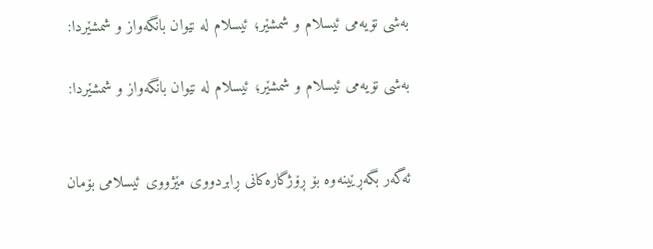بەشی نۆیەمی ئیسلام و شمشێر؛ ئیسلام لە نێوان بانگەواز و شمشێردا:

بەشی نۆیەمی ئیسلام و شمشێر؛ ئیسلام لە نێوان بانگەواز و شمشێردا:


ئەگەر بگەڕێینەوە بۆ ڕۆژگارەکانی ڕابردووی مێژووی ئیسلامی بۆمان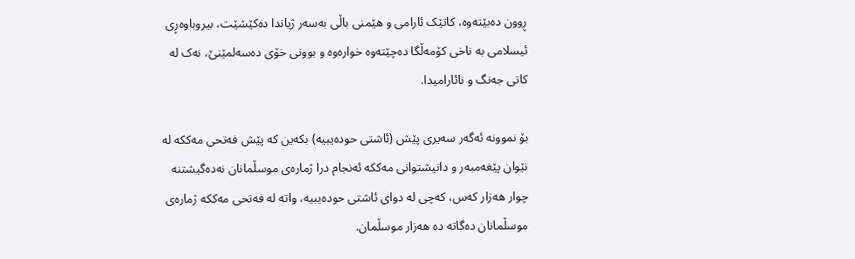ڕوون دەبێتەوە، کاتێک ئارامی و هێمنی باڵی بەسەر ژیاندا دەکێشێت، بیروباوەڕی ئیسلامی بە ناخی کۆمەڵگا دەچێتەوە خوارەوە و بوونی خۆی دەسەلمێنێ، نەک لە کاتی جەنگ و نائارامیدا.

بۆ نموونە ئەگەر سەیری پێش (ئاشتی حودەیبیە) بکەین کە پێش فەتحی مەککە لە نێوان پێغەمبەر و دانیشتوانی مەککە ئەنجام درا ژمارەی موسڵمانان نەدەگیشتنە چوار هەزار کەس، کەچی لە دوای ئاشتی حودەیبیە، واتە لە فەتحی مەککە ژمارەی موسڵمانان دەگاتە دە هەزار موسڵمان.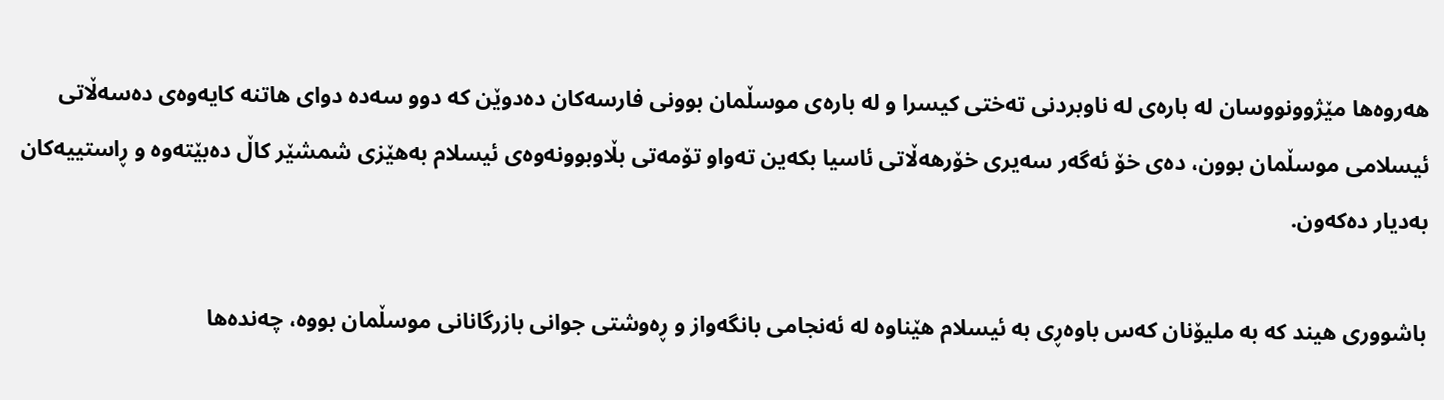هەروەها مێژوونووسان لە بارەی لە ناوبردنی تەختی کیسرا و لە بارەی موسڵمان بوونی فارسەکان دەدوێن کە دوو سەدە دوای هاتنە کایەوەی دەسەڵاتی ئیسلامی موسڵمان بوون، دەی خۆ ئەگەر سەیری خۆرهەڵاتی ئاسیا بکەین تەواو تۆمەتی بڵاوبوونەوەی ئیسلام بەهێزی شمشێر کاڵ دەبێتەوە و ڕاستییەکان بەدیار دەکەون.

باشووری هیند کە بە ملیۆنان کەس باوەڕی بە ئیسلام هێناوە لە ئەنجامی بانگەواز و ڕەوشتی جوانی بازرگانانی موسڵمان بووە، چەندەها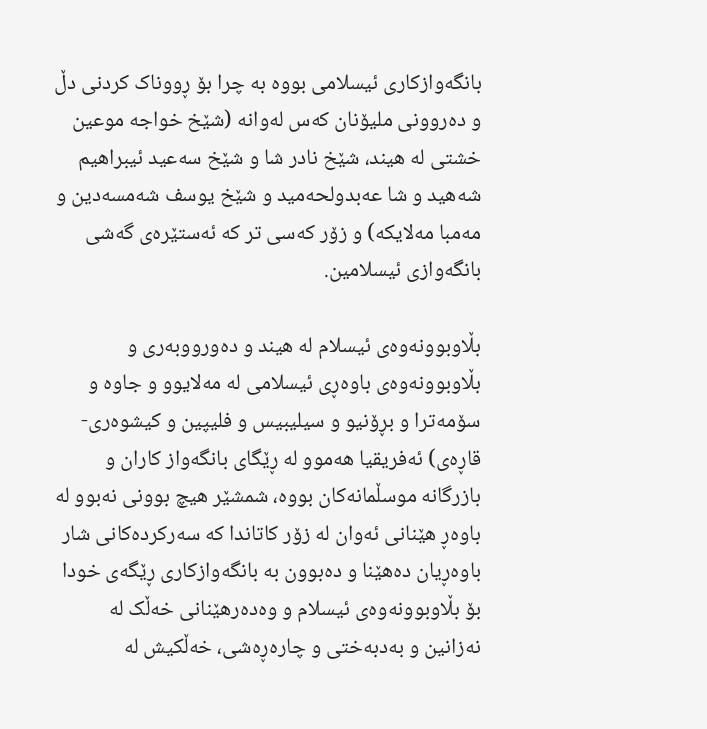بانگەوازکاری ئیسلامی بووە بە چرا بۆ ڕووناک کردنی دڵ و دەروونی ملیۆنان کەس لەوانە (شێخ خواجە موعین خشتی لە هیند، شێخ نادر شا و شێخ سەعید ئیبراهیم شەهید و شا عەبدولحەمید و شێخ یوسف شەمسەدین و مەمبا مەلایکە) و زۆر کەسی تر کە ئەستێرەی گەشی بانگەوازی ئیسلامین.

بڵاوبوونەوەی ئیسلام لە هیند و دەورووبەری و بڵاوبوونەوەی باوەڕی ئیسلامی لە مەلایوو و جاوە و سۆمەترا و بڕۆنیو و سیلیبیس و فلیپین و کیشوەری-قاڕەی) ئەفریقیا هەموو لە ڕێگای بانگەواز کاران و بازرگانە موسڵمانەکان بووە، شمشێر هیچ بوونی نەبوو لە باوەڕ هێنانی ئەوان لە زۆر کاتاندا کە سەرکردەکانی شار باوەڕیان دەهێنا و دەبوون بە بانگەوازکاری ڕێگەی خودا بۆ بڵاوبوونەوەی ئیسلام و وەدەرهێنانی خەڵک لە نەزانین و بەدبەختی و چارەڕەشی، خەڵکیش لە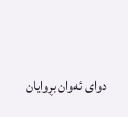دوای ئەوان بڕوایان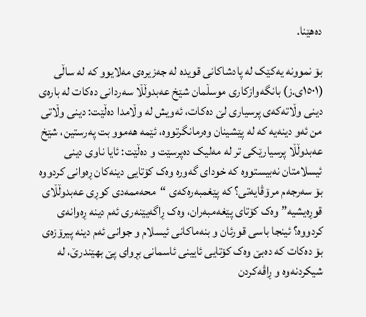دەهێنا.

بۆ نموونە یەکێک لە پادشاکانی قویدە لە جەزیرەی مەلایوو کە لە ساڵی (١٥٠١ی.ز) بانگەوازکاری موسڵمان شێخ عەبدوڵڵا سەردانی دەکات لە بارەی دینی وڵاتەکەی پرسیاری لێ دەکات، ئەویش لە وڵامدا دەڵێت: دینی وڵاتی من ئەو دینەیە کە لە پێشینان وەرمانگرتووە، ئێمە هەموو بت پەرستین، شێخ عەبدوڵڵا پرسیارێکی تر لە مەلیک دەپرسێت و دەڵێت: ئایا ناوی دینی ئیسلامتان نەبیستووە کە خودای گەورە وەک کۆتایی دینەکان ڕەوانی کردووە بۆ سەرجەم مرۆڤایەتی؟ کە پێغمبەرەکەی “محەممەدی کوڕی عەبدوڵڵای قوڕەیشیە” وەک کۆتای پێغەمبەران، وەک ڕاگەیێنەری ئەم دینە ڕەوانەی کردووە؟ ئینجا باسی قورئان و بنەماکانی ئیسلام و جوانی ئەم دینە پیرۆزەی بۆ دەکات کە دەبێ وەک کۆتایی ئایینی ئاسمانی بڕوای پێ بهێندرێ، لە شیکردنەوە و ڕاڤەکردن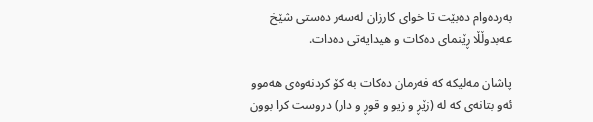بەردەوام دەبێت تا خوای کارزان لەسەر دەستی شێخ عەبدوڵڵا ڕێنمای دەکات و هیدایەتی دەدات.

پاشان مەلیکە کە فەرمان دەکات بە کۆ کردنەوەی هەموو ئەو بتانەی کە لە (زێڕ و زیو و قوڕ و دار) دروست کرا بوون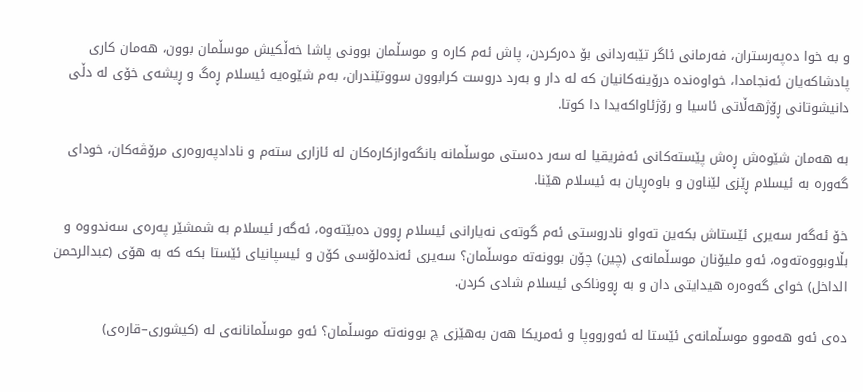و بە خوا دەپەرستران، فەرمانی ئاگر تێبەردانی بۆ دەرکردن، پاش ئەم کارە و موسڵمان بوونی پاشا خەڵکیش موسڵمان بوون، هەمان کاری پادشاکەیان ئەنجامدا، خواوەندە درۆینەکانیان کە لە دار و بەرد دروست کرابوون سووتێندران، بەم شێوەیە ئیسلام ڕەگ و ڕیشەی خۆی لە دڵی دانیشوتانی ڕۆژهەڵاتی ئاسیا و رۆژئاواکەیدا دا کوتا.

بە هەمان شێوەش ڕەش پێستەکانی ئەفریقیا لە سەر دەستی موسڵمانە بانگەوازکارەکان لە ئازاری ستەم و نادادپەروەری مرۆڤەکان، خودای گەورە بە ئیسلام ڕێزی لێناون و باوەڕیان بە ئیسلام هێنا.

خۆ ئەگەر سەیری ئێستاش بکەین تەواو نادروستی ئەم گوتەی نەیارانی ئیسلام ڕوون دەبێتەوە، ئەگەر ئیسلام بە شمشێر پەرەی سەندووە و بڵاوبووەتەوە، ئەو ملیۆنان موسڵمانەی (چین) چۆن بوونەتە موسڵمان؟ سەیری ئەندەلۆسی کۆن و ئیسپانیای ئێستا بکە کە بە هۆی (عبدالرحمن الداخل) خوای گەوەرە هیدایتی دان و بە ڕووناکی ئیسلام شادی کردن.

دەی ئەو هەموو موسڵمانەی ئێستا لە ئەورووپا و ئەمریکا هەن بەهێزی چ بوونەتە موسڵمان؟ ئەو موسڵمانانەی لە (کیشوری–قارەی)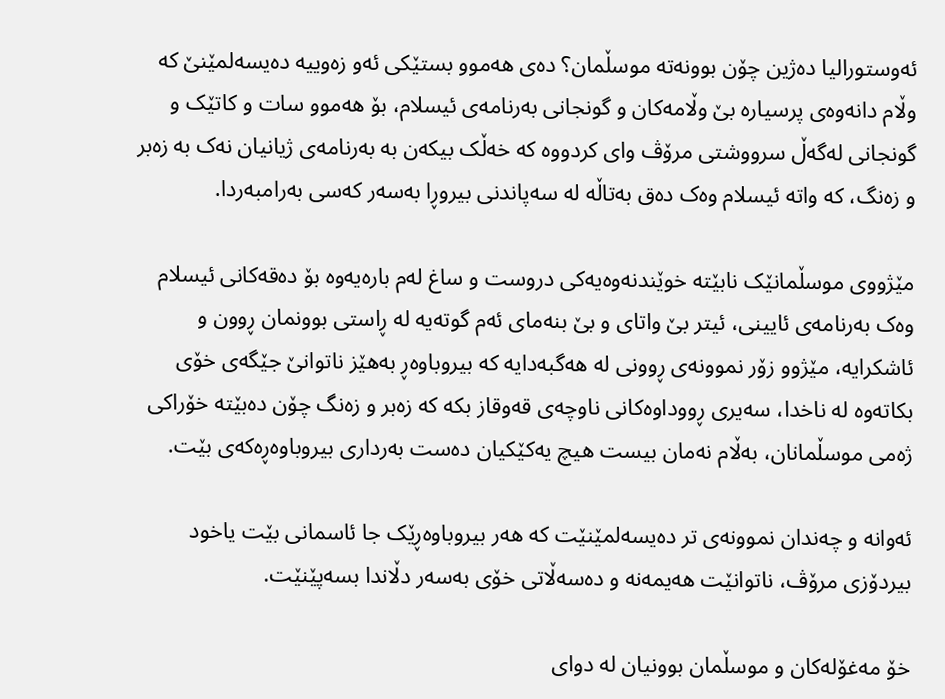ئەوستورالیا دەژین چۆن بوونەتە موسڵمان؟ دەی هەموو بستێکی ئەو زەوییە دەیسەلمێنێ کە وڵام دانەوەی پرسیارە بێ وڵامەکان و گونجانی بەرنامەی ئیسلام، بۆ هەموو سات و کاتێک و گونجانی لەگەڵ سرووشتی مرۆڤ وای کردووە کە خەڵک بیکەن بە بەرنامەی ژیانیان نەک بە زەبر و زەنگ، کە واتە ئیسلام وەک دەق بەتاڵە لە سەپاندنی بیروڕا بەسەر کەسی بەرامبەردا.

مێژووی موسڵمانێک نابێتە خوێندنەوەیەکی دروست و ساغ لەم بارەیەوە بۆ دەقەکانی ئیسلام وەک بەرنامەی ئایینی، ئیتر بێ واتای و بێ بنەمای ئەم گوتەیە لە ڕاستی بوونمان ڕوون و ئاشکرایە، مێژوو زۆر نموونەی ڕوونی لە هەگبەدایە کە بیروباوەڕ بەهێز ناتوانێ جێگەی خۆی بکاتەوە لە ناخدا، سەیری ڕووداوەکانی ناوچەی قەوقاز بکە کە زەبر و زەنگ چۆن دەبێتە خۆراکی ژەمی موسڵمانان، بەڵام نەمان بیست هیچ یەکێکیان دەست بەرداری بیروباوەڕەکەی بێت.

ئەوانە و چەندان نموونەی تر دەیسەلمێنێت کە هەر بیروباوەڕێک جا ئاسمانی بێت یاخود بیردۆزی مرۆڤ، ناتوانێت هەیمەنە و دەسەڵاتی خۆی بەسەر دڵاندا بسەپێنێت.

خۆ مەغۆلەکان و موسڵمان بوونیان لە دوای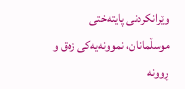وێرانکردنی پایتەختی موسڵمانان، نموونەیەکی زەق و ڕوونە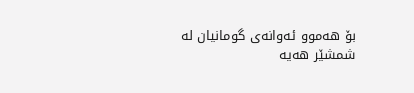بۆ هەموو ئەوانەی گومانیان لە شمشێر هەیە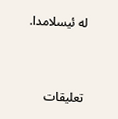لە ئیسلامدا.



تعليقات